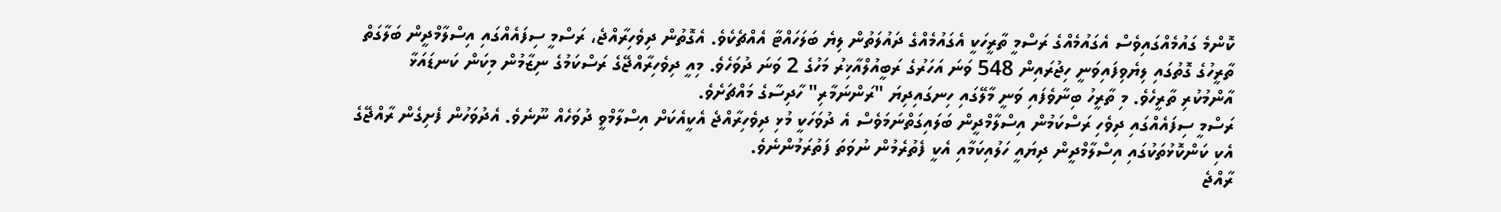ކޮންމެ ގައުމެއްގައިވެސް އެގައުމެއްގެ ރަސްމީ ތާރީހަކީ އެގައުމެއްގެ ދައުލަތުން ލިޔެ ބަލަހައްޓާ އެއްޗެކެވެ. އެގޮތުން ދިވެހިރާއްޖެ، ރަސްމީ ސިފައެއްގައި އިސްލާމްދީން ބަލާގަތް ތާރީހުގެ ގޮތުގައި ލިޔެވިފައިވަނީ ހިޖުރައިން 548 ވަނަ އަހަރުގެ ރަބީއުލްއާޚިރު މަހުގެ 2 ވަނަ ދުވަހެވެ. މިއީ ދިވެހިރާއްޖޭގެ ރަސްކަމުގެ ނިޒާމުން މިކަން ކަނޑައަޅާ އާންމުކުރި ތާރީހެވެ. މި ތާރީހު ބިނާވެފައި ވަނީ މާލޭގައި ހިނގައިދިޔަ "ރަންނަމާރި" ހާދިސާގެ މައްޗަށެވެ.
ރަސްމީ ސިފައެއްގައި ދިވެހި ރަސްކަމުން އިސްލާމްދީން ބަލައިގަތްނަމަވެސް އެ ދުވަހަކީ މުޅި ދިވެހިރާއްޖެ އެކީއެކަށް އިސްލާމްވީ ދުވަހެއް ނޫނެވެ. އެދުވަހުން ފެށިގެން ރާއްޖޭގެ އެކި ކަންކޮޅުތަކުގައި އިސްލާމްދީން ދިޔައީ ހަލުއިކަމާއި އެކީ ފެތުރެމުން ނުވަތަ ފަތުރަމުންނެވެ.
ރާއްޖެ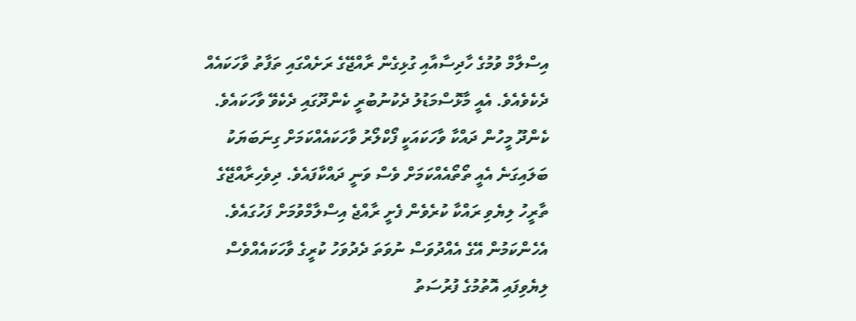އިސްލާމް ވުމުގެ ހާދިސާއާއި ގުޅިގެން ރާއްޖޭގެ ރަށެއްގައި ތަފާތު ވާހަކައެއް ދެކެވެއެވެ. އެއީ މާޅޮސްމަޑުލު ދެކުނުބުރީ ކެންދޫގައި ދެކެވޭ ވާހަކައެވެ. ކެންދޫ މީހުން ދައްކާ ވާހަކައަކީ ފޯކްލޯރު ވާހަކައެއްކަމަށް ގިނަބަޔަކު ބަލައިގަނެ އެއީ ތޯތޯއެއްކަމަށް ވެސް ވަނީ ދައްކާފައެވެ. ދިވެހިރާއްޖޭގެ ތާރީހު ލިޔެވި ރައްކާ ކުރެވެން ފެށީ ރާއްޖެ އިސްލާމްވުމަށް ފަހުގައެވެ. އެހެންކަމުން އޭގެ އެއްދުވަސް ނުވަތަ ދެދުވަހު ކުރީގެ ވާހަކައެއްވެސް ލިޔެވިފައި އޮތުމުގެ ފުރުސަތު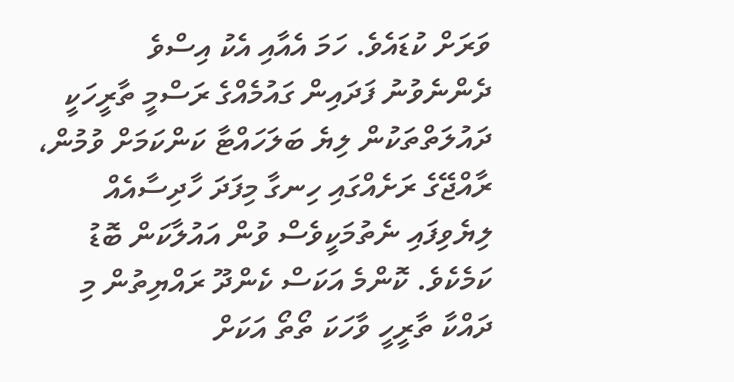ވަރަށް ކުޑައެވެ. ހަމަ އެއާއި އެކު އިސްވެ ދެންނެވުނު ފަދައިން ގައުމެއްގެ ރަސްމީ ތާރީހަކީ ދައުލަތްތަކުން ލިޔެ ބަލަހައްޓާ ކަންކަމަށް ވުމުން، ރާއްޖޭގެ ރަށެއްގައި ހިނގާ މިފަދަ ހާދިސާއެއް ލިޔެވިފައި ނެތުމަކީވެސް ވުން އައުލާކަން ބޮޑު ކަމެކެވެ. ކޮންމެ އަކަސް ކެންދޫ ރައްޔިތުން މި ދައްކާ ތާރީހީ ވާހަކަ ތޯތޯ އަކަށް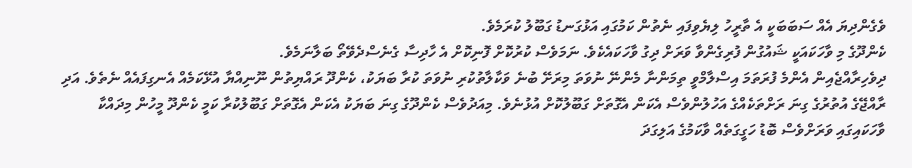ވެގެންދިޔަ އެއް ސަބަބަކީ އެ ތާރީހު ލިޔެވިފައި ނެތުން ކަމުގައި އަޅުގަނޑު ގަބޫލު ކުރަމެވެ.
ކެންދޫގެ މި ވާހަކައަކީ ޝައުގުން ފުރިގެންވާ ވަރަށް ދިގު ވާހަކައެކެވެ. ނަމަވެސް ކުރުކޮށް ފޮނިކޮށް އެ ހާދިސާ ގެނެސްދެވޭތޯ ބަލާނަމެވެ.
ދިވެހިރާއްޖެއިން އެންމެ ފުރަތަމަ އިސްލާމްވީ ތިމަންނާ މެންނޭ ނުވަތަ މިރަށޭ ބުނެ ވަކާލާތުކުރި ނުވަތަ ކުރާ ބަޔަކު، ކެންދޫ ރައްޔިތުން ނޫނިއްޔާ އުޅޭކަމެއް އެނގިފައެއް ނެތެވެ. އަދި ރާއްޖޭގެ އުތުރުގެ ގިނަ ރަށްތަކެއްގެ އަހުލުންވެސް އެކަން އެގޮތަށް ގަބޫލުކޮށް އުޅުނެވެ. މިއަދުވެސް ކެންދޫގެ ގިނަ ބަޔަކު އެކަން އެގޮތަށް ގަބޫލުކުރާ ކަމީ ކެންދޫ މީހުން މިދައްކާ ވާހަކައިގައި ވަރަށްވެސް ބޮޑު ހަގީގަތެއް ވާކަމުގެ އަލިގަދަ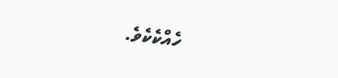ހެއްކެކެވެ.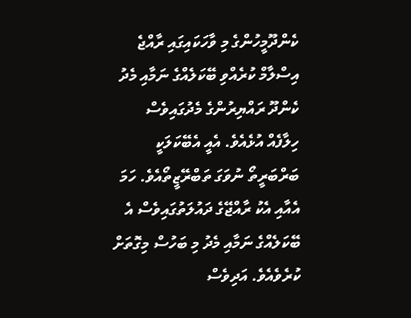ކެންދޫމީހުންގެ މި ވާހަކައިގައި ރާއްޖެ އިސްލާމް ކުރެއްވި ބޭކަލެއްގެ ނަމާއި މެދު ކެންދޫ ރައްޔިރުންގެ މެދުގައިވެސް ހިލާފެއް އުޅެއެވެ. އެއީ އެބޭކަލަކީ ބަރްބަރީތޯ ނުވަގަ ތަބްރޭޒީތޯއެވެ. ހަމަ އެއާއި އެކު ރާއްޖޭގެ ދައުލަތުގައިވެސް އެ ބޭކަލެއްގެ ނަމާއި މެދު މި ބަހުސް މިގޮތަށް ކުރެވެއެވެ. އަދިވެސް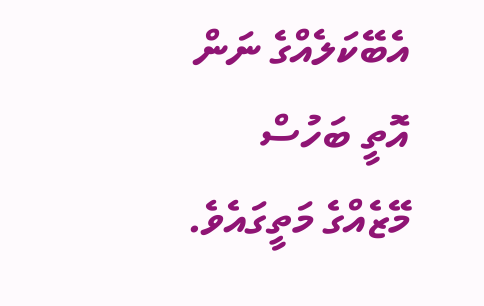އެބޭކަލެއްގެ ނަން އޮތީ ބަހުސް މޭޒެއްގެ މަތީގައެވެ.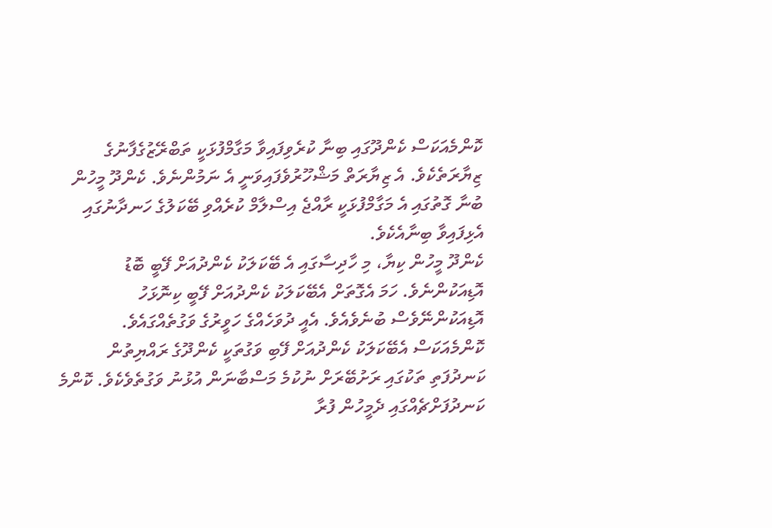ކޮންމެއަކަސް ކެންދޫގައި ބިނާ ކުރެވިފައިވާ މަގާމްފުޅަކީ ތަބްރޭޒުގެފާނުގެ ޒިޔާރަތެކެވެ. އެ ޒިޔާރަތް މަޝްހޫރުވެފައިވަނީ އެ ނަމުންނެވެ. ކެންދޫ މީހުން ބުނާ ގޮތުގައި އެ މަގާމްފުޅަކީ ރާއްޖެ އިސްލާމް ކުރެއްވި ބޭކަލުގެ ހަނދާނުގައި އެޅިފައިވާ ބިނާއެކެވެ.
ކެންދޫ މީހުން ކިޔާ، މި ހާދިސާގައި އެ ބޭކަލަކު ކެންދުއަށް ފޭބީ ބޮޑު އޮޑިއަކުންނެވެ. ހަމަ އެގޮތަށް އެބޭކަލަކު ކެންދުއަށް ފޭބީ ކިނޮޅަހު އޮޑިއަކުންނޭވެސް ބުނެވެއެވެ. އެއީ ދުވަހެއްގެ ހަވީރުގެ ވަގުތެއްގައެވެ. ކޮންމެއަކަސް އެބޭކަލަކު ކެންދުއަށް ފޭބި ވަގުތަކީ ކެންދޫގެ ރައްޔިތުން ކަނދުފަތި ތަކުގައި ރަށުބޭރަށް ނުކުމެ މަސްބާނަން އުޅުނު ވަގުތެވެކެވެ. ކޮންމެ ކަނދުފަށްޗެއްގައި ދެމީހުން ފުރާ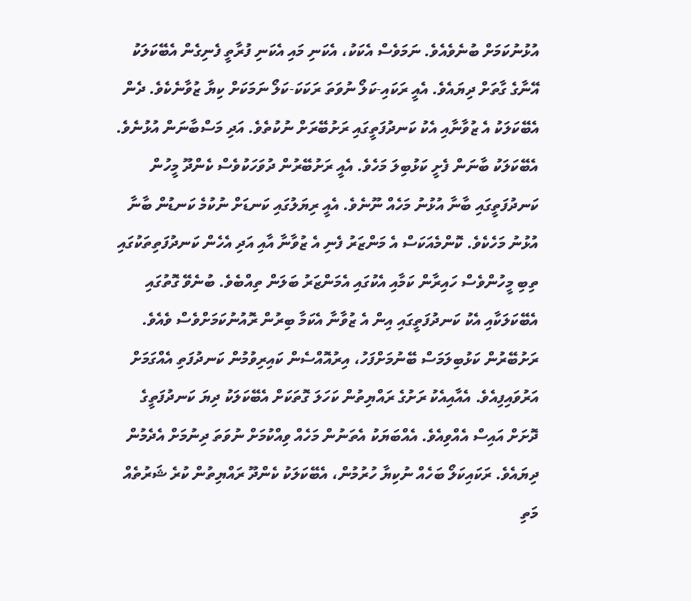އުޅުނުކަމަށް ބުނެވެއެވެ. ނަމަވެސް އެކަކު، އެކަނި މައި އެކަނި ފުރާތީ ފެނިގެން އެބޭކަލަކު އޭނާގެ ގާތަށް ދިޔައެވެ. އެއީ ރަކައި-ކަލޯ ނުވަތަ ރަކަކަ-ކަލޯ ނަމަކަށް ކިޔާ ޒުވާނެކެވެ. ދެން އެބޭކަލަކު އެ ޒުވާނާއި އެކު ކަނދުފަތީގައި ރަށުބޭރަށް ނުކުތެވެ. އަދި މަސްބާނަން އުޅުނެވެ. އެބޭކަލަކު ބާނަން ފެށީ ކަޅުބިލަ މަހެވެ. އެއީ ރަށުބޭރުން ދުވަހަކުވެސް ކެންދޫ މީހުން ކަނދުފަތީގައި ބާނާ އުޅުނު މަހެއް ނޫނެވެ. އެއީ ރިޔަލުގައި ކަނޑަށް ނުކުމެ ކަނޑުން ބާނާ އުޅުނު މަހެކެވެ. ކޮންމެއަކަސް އެ މަންޒަރު ފެނި އެ ޒުވާނާ އާއި އަދި އެހެން ކަނދުފަތިތަކުގައި ތިބި މީހުންވެސް ހައިރާން ކަމާއި އެކުގައި އެމަންޒަރު ބަލަން ތިއްބެވެ. ބުނެވޭ ގޮތުގައި އެބޭކަލަކާއި އެކު ކަނދުފަތީގައި އިން އެ ޒުވާނާ އެކަމާ ބިރުން ރޮއުނުކަމަށްވެސް ވެއެވެ.
ރަށުބޭރުން ކަޅުބިލަމަސް ބޭނުމަށްފަހު، އިރުއޮއްސެން ކައިރިވުމުން ކަނދުފަތި އެއްގަމަށް އަރުވައިފިއެވެ. އެއާއިއެކު ރަށުގެ ރައްޔިތުން ކަހަލަ ގޮތަކަށް އެބޭކަލަކު ދިޔަ ކަނދުފަތީގެ ދޮށަށް އައިސް އެއްވިއެވެ. އެއްބަޔަކު އެތަނުން މަހެއް ވިއްކުމަށް ނުވަތަ ދިނުމަށް އެދެމުން ދިޔައެވެ. ރަކައިކަލޯ ބަހެއް ނުކިޔާ ހުރުމުން، އެބޭކަލަކު ކެންދޫ ރައްޔިތުން ކުރެ ޝަރުތެއް މަތި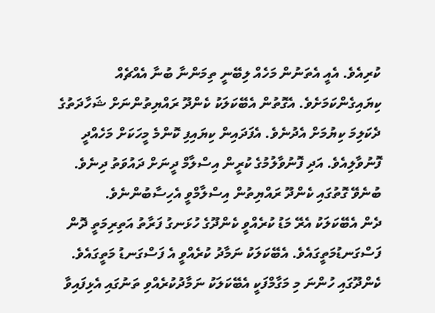ކުރިއެވެ. އެއީ އެތަނުން މަހެއް ލިބޭނީ ތިމަންނާ ބުނާ އެއްޗެއް ކިޔައިގެންކަމަށެވެ. އެގޮތުން އެބޭކަލަކު ކެންދޫ ރައްޔިތުންނަށް ޝަހާދަތުގެ ދެކަލިމަ ކިޔުމަށް އެދުނެވެ. އެފަދައިން ކިޔައިފި ކޮންމެ މީހަކަށް މަހެއްދީ ފޮނުވާލިއެވެ. އަދި ފޮނުވާލުމުގެ ކުރީން އިސްލާމް ދީނަށް ދައުވަތު ދިނެވެ. ބުނެވޭ ގޮތުގައި ކެންދޫ ރައްޔިތުން އިސްލާމްވީ އެހިސާބުންނެވެ.
ދެން އެބޭކަލަކު އެރޭ މަޑު ކުރެއްވީ ކެންދޫގެ ހުޅަނގު ފަރާތު އަތިރިމަތީ ދޮން ފަސްގަނޑުމަތީގައެވެ. އެބޭކަލަކު ނަމާދު ކުރެއްވީ އެ ފަސްގަނޑު މަތީގައެވެ. ކެންދޫގައި ހުންނަ މި މަގާމްފަކީ އެބޭކަލަކު ނަމާދުކުރެއްވި ތަނުގައި އެޅިފައިވާ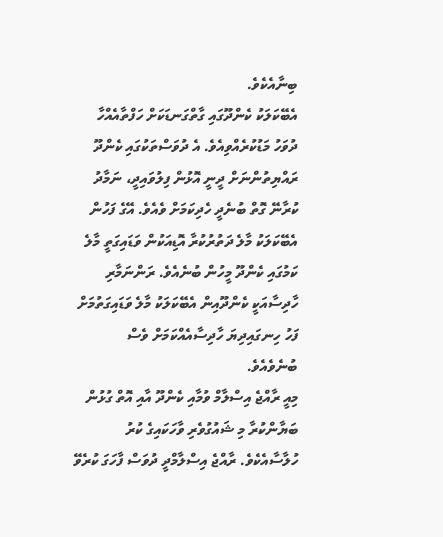ބިނާއެކެވެ.
އެބޭކަލަކު ކެންދޫގައި ގާތްގަނޑަކަށް ހަފްތާއެއްހާ ދުވަހު މަޑުކުރެއްވިއެވެ. އެ ދުވަސްތަކުގައި ކެންދޫ ރައްޔިތުންނަށް ދީނީ އޮޅުން ފިލުވައިދީ، ނަމާދު ކުރާނޭ ގޮތް ބުނެދީ ހެދިކަމަށް ވެއެވެ. އޭގެ ފަހުން އެބޭކަލަކު މާލެ ދަތުރުކުރާ އޮޑިއަކުން ވަޑައިގަތީ މާލެ ކަމުގައި ކެންދޫ މީހުން ބުނެއެވެ. ރަންނަމާރި ހާދިސާއަކީ ކެންދޫއިން އެބޭކަލަކު މާލެ ވަޑައިގަތުމަށް ފަހު ހިނގައިދިޔަ ހާދިސާއެއްކަމަށް ވެސް ބުނެވެއެވެ.
މިއީ ރާއްޖެ އިސްލާމް ވުމާއި ކެންދޫ އާއި އޮތް ގުޅުން ބަޔާންކުރާ މި ޝައުގުވެރި ވާހަކައިގެ ކުރު ހުލާސާއެކެވެ. ރާއްޖެ އިސްލާމްދީ ދުވަސް ފާހަގަ ކުރެވޭ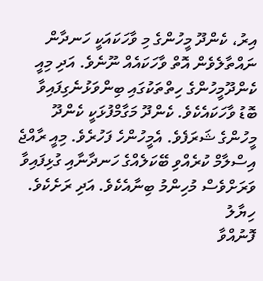އިރު، ކެންދޫ މީހުންގެ މި ވާހަކައަކީ ހަނދާން ނައްތާލެވެން އޮތް ވާހަކައެއް ނޫނެވެ. އަދި މިއީ ކެންދޫމީހުންގެ ހިތްތަކުގައި ބިންވަޅުނެގިފައިވާ ބޮޑު ވާހަކައެކެވެ. ކެންދޫ މަގާމްފުޅަކީ ކެންދޫ މީހުންގެ ޝަރަފެވެ. އެމީހުންހެ ފަހުރެވެ. މިއީ ރާއްޖެ އިސްލާމް ކުރެއްވި ބޭކަލެއްގެ ހަނދާނާއި ގުޅިފައިވާ ވަރަށްވެސް މުހިންމު ބިނާއެކެވެ. އަދި ރަށެކެވެ.
ހިޔާލު
ފޮނުއްވާ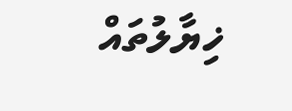ޚިޔާލުތައް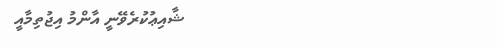ޝާއިޢުކުރެވޭނީ އާންމު އިޖުތިމާއީ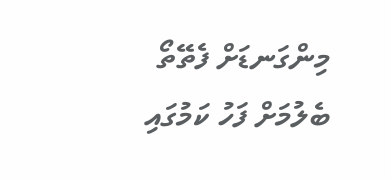މިންގަނޑަށް ފެތޭތޯ ބެލުމަށް ފަހު ކަމުގައި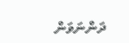ދަންނަވަން